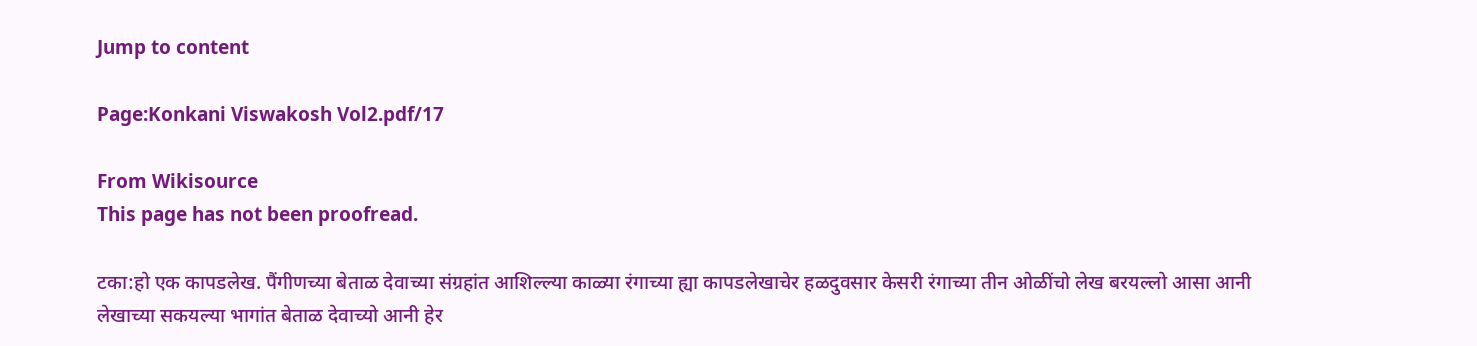Jump to content

Page:Konkani Viswakosh Vol2.pdf/17

From Wikisource
This page has not been proofread.

टका:हो एक कापडलेख. पैंगीणच्या बेताळ देवाच्या संग्रहांत आशिल्ल्या काळ्या रंगाच्या ह्या कापडलेखाचेर हळदुवसार केसरी रंगाच्या तीन ओळींचो लेख बरयल्लो आसा आनी लेखाच्या सकयल्या भागांत बेताळ देवाच्यो आनी हेर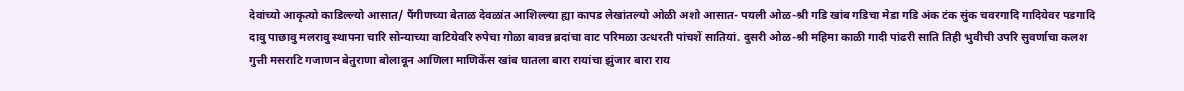देवांच्यो आकृत्यो काडिल्ल्यो आसात/ पैंगीणच्या बेताळ देवळांत आशिल्ल्या ह्या कापड लेखांतल्यो ओळी अशो आसात- पयली ओळ-श्री गडि खांब गडिचा मेडा गडि अंक टंक सुंक चवरगादि गादियेवर पडगादि दावु पाछावु मलरावु स्थापना चारि सोन्याच्या वाटियेवरि रुपेचा गोळा बावन्न ब्रदांचा वाट परिमळा उत्धरती पांचशें सातियां. दुसरी ओळ-श्री महिमा काळी गादी पांढरी साति तिही भुवीची उपरि सुवर्णाचा कलश गुत्ती मसराटि गजाणन बेतुराणा बोलावून आणिला माणिकेंस खांब घातला बारा रायांचा झुंजार बारा राय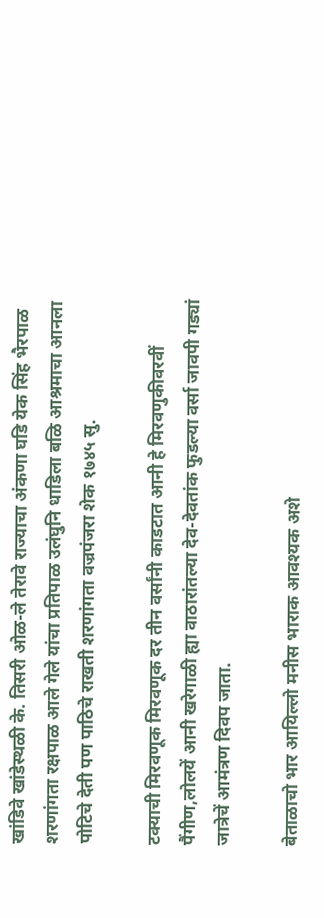खांडिवे खांडेस्थळी के. तिसरी ओळ-ले तेरावे राज्याचा अंकणा घडि येक सिंह भैरपाळ शरणांगता रक्षपाळ आले गेले यांचा प्रतिपाळ उलंघुनि धाडिला बळि आश्रमाचा आनला पोटिचे देती पण पाठिचे राखती शरणांगता वज्रपंजरा शेक १७४५ सु.

टक्याची मिरवणूक मिरवणूक दर तीन वर्सांनी काडटात आनी हे मिरवणुकीवरवीं पैंगीण,लोलयें आनी खरेगाळी ह्या वाठारांतल्या देव-देवतांक फुडल्या वर्सा जावपी गड्यां जात्रेचें आमंत्रण दिवप जाता.

बेताळाचो भार आयिल्लो मनीस भाराक आवश्यक अशे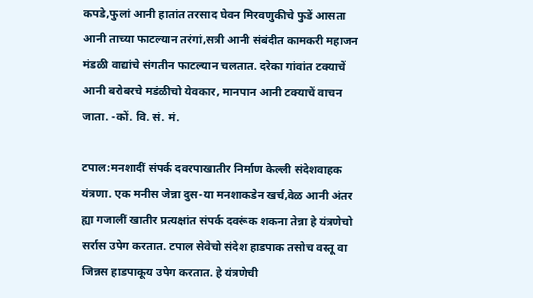कपडे,फुलां आनी हातांत तरसाद घेवन मिरवणुकीचे फुडें आसता आनी ताच्या फाटल्यान तरंगां,सत्री आनी संबंदीत कामकरी महाजन मंडळी वाद्यांचे संगतीन फाटल्यान चलतात. दरेका गांवांत टक्याचें आनी बरोबरचे मडंळीचो येवकार, मानपान आनी टक्याचें वाचन जाता. -कों. वि. सं. मं.

टपाल:मनशादीं संपर्क दवरपाखातीर निर्माण केल्ली संदेशवाहक यंत्रणा. एक मनीस जेन्ना दुस-या मनशाकडेन खर्च,वेळ आनी अंतर ह्या गजालीं खातीर प्रत्यक्षांत संपर्क दवरूंक शकना तेन्ना हे यंत्रणेचो सर्रास उपेग करतात. टपाल सेवेचो संदेश हाडपाक तसोच वस्तू वा जिन्नस हाडपाकूय उपेग करतात. हे यंत्रणेची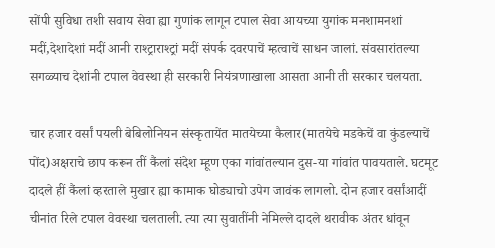सोंपी सुविधा तशी सवाय सेवा ह्या गुणांक लागून टपाल सेवा आयच्या युगांक मनशामनशां मदीं,देशादेशां मदीं आनी राश्ट्राराश्ट्रां मदीं संपर्क दवरपाचें म्हत्वाचें साधन जालां. संवसारांतल्या सगळ्याच देशांनी टपाल वेवस्था ही सरकारी नियंत्रणाखाला आसता आनी ती सरकार चलयता.

चार हजार वर्सां पयली बेबिलोनियन संस्कृतायेंत मातयेच्या कैलार(मातयेचे मडकेचें वा कुंडल्याचें पोंद)अक्षराचे छाप करून तीं कैंलां संदेश म्हूण एका गांवांतल्यान दुस-या गांवांत पावयताले. घटमूट दादले हीं कैंलां व्हरताले मुखार ह्या कामाक घोड्याचो उपेग जावंक लागलो. दोन हजार वर्सांआदीं चीनांत रिले टपाल वेवस्था चलताली. त्या त्या सुवातींनी नेमिल्ले दादले थरावीक अंतर धांवून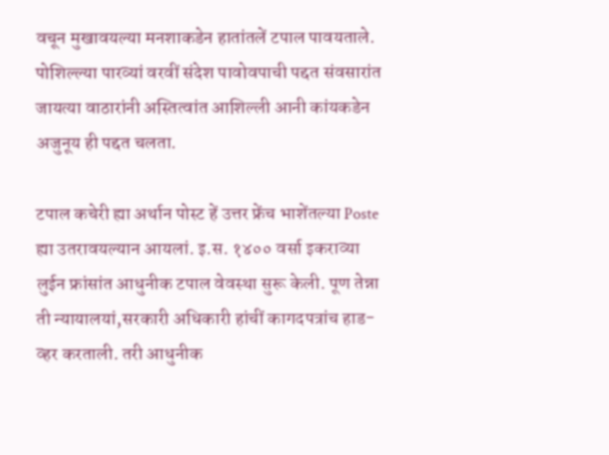वचून मुखावयल्या मनशाकडेन हातांतलें टपाल पावयताले. पोशिल्ल्या पारव्यां वरवीं संदेश पावोवपाची पद्दत संवसारांत जायत्या वाठारांनी अस्तित्वांत आशिल्ली आनी कांयकडेन अजुनूय ही पद्दत चलता.

टपाल कचेरी ह्या अर्थान पोस्ट हें उत्तर फ्रेंच भाशेंतल्या Poste ह्या उतरावयल्यान आयलां. इ.स. १४०० वर्सा इकराव्या लुईन फ्रांसांत आधुनीक टपाल वेवस्था सुरू केली. पूण तेन्ना ती न्यायालयां,सरकारी अधिकारी हांचीं कागदपत्रांच हाड-व्हर करताली. तरी आधुनीक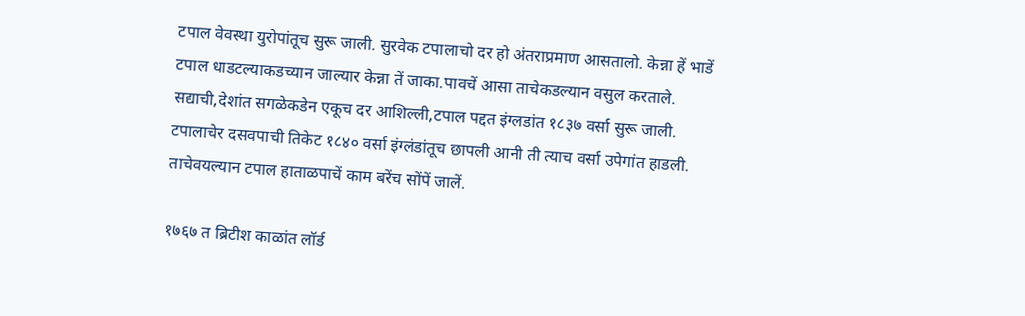टपाल वेवस्था युरोपांतूच सुरू जाली. सुरवेक टपालाचो दर हो अंतराप्रमाण आसतालो. केन्ना हें भाडें टपाल धाडटल्याकडच्यान जाल्यार केन्ना तें जाका.पावचें आसा ताचेकडल्यान वसुल करताले. सद्याची,देशांत सगळेकडेन एकूच दर आशिल्ली,टपाल पद्दत इंग्लडांत १८३७ वर्सा सुरू जाली. टपालाचेर दसवपाची तिकेट १८४० वर्सा इंग्लंडांतूच छापली आनी ती त्याच वर्सा उपेगांत हाडली. ताचेवयल्यान टपाल हाताळपाचें काम बरेंच सोंपें जालें.

१७६७ त ब्रिटीश काळांत लॉर्ड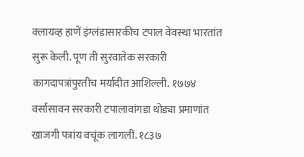क्लायव्ह हाणें इंग्लंडासारकीच टपाल वेवस्था भारतांत सुरू केली. पूण ती सुरवातेक सरकारी कागदापत्रांपुरतीच मर्यादीत आशिल्ली. १७७४ वर्सासावन सरकारी टपालावांगडा थोड्या प्रमाणांत खाजगी पत्रांय वचूंक लागलीं. १८३७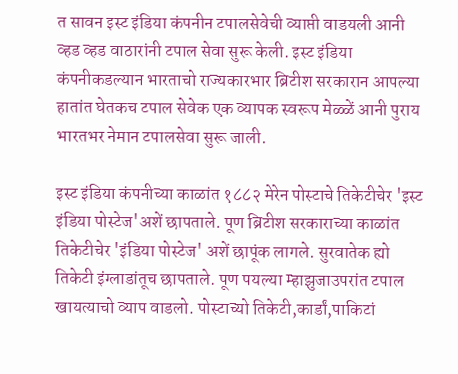त सावन इस्ट इंडिया कंपनीन टपालसेवेची व्याप्ती वाडयली आनी व्हड व्हड वाठारांनी टपाल सेवा सुरू केली. इस्ट इंडिया कंपनीकडल्यान भारताचो राज्यकारभार ब्रिटीश सरकारान आपल्या हातांत घेतकच टपाल सेवेक एक व्यापक स्वरूप मेळ्ळें आनी पुराय भारतभर नेमान टपालसेवा सुरू जाली.

इस्ट इंडिया कंपनीच्या काळांत १८८२ मेरेन पोस्टाचे तिकेटीचेर 'इस्ट इंडिया पोस्टेज'अशें छापताले. पूण ब्रिटीश सरकाराच्या काळांत तिकेटीचेर 'इंडिया पोस्टेज' अशें छापूंक लागले. सुरवातेक ह्यो तिकेटी इंग्लाडांतूच छापताले. पूण पयल्या म्हाझुजाउपरांत टपाल खायत्याचो व्याप वाडलो. पोस्टाच्यो तिकेटी,कार्डां,पाकिटां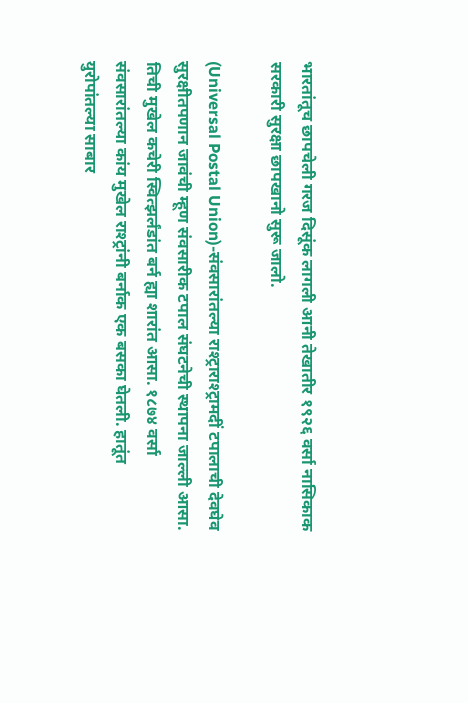भारतांतूच छापचेली गरज दिसूंक लागली आनी तेखातीर १९२६ वर्सा नासिकाक सरकारी सुरक्षा छापखानो सुरू जालो.

(Universal Postal Union)-संवसारांतल्या राश्ट्राराश्ट्रामदीं टपालाची देवघेव सुरक्षीतपणान जावंची म्हूण संवसारीक टपाल संघटनेची स्थापना जाल्ली आसा. तिची मुखेल कचेरी स्वित्झर्लंडांत बर्न ह्या शारांत आसा. १८७४ वर्सा संवसारांतल्या कांय मुखेल राश्ट्रांनी बर्नाक एक बसका घेतली. हातूंत युरोपांतल्या साबार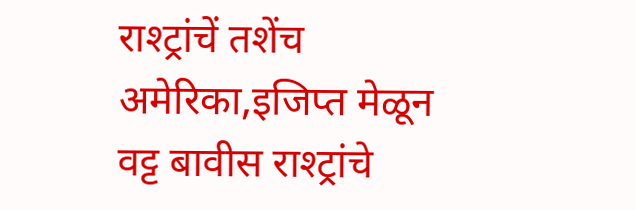राश्ट्रांचें तशेंच अमेरिका,इजिप्त मेळून वट्ट बावीस राश्ट्रांचे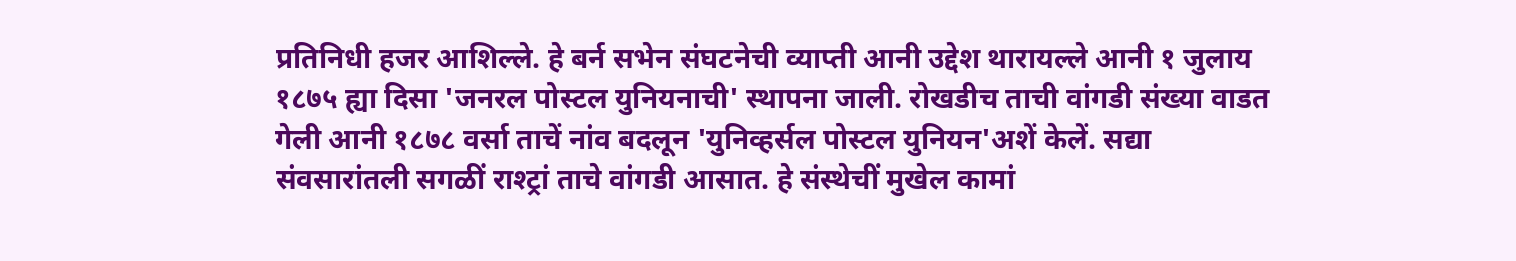प्रतिनिधी हजर आशिल्ले. हे बर्न सभेन संघटनेची व्याप्ती आनी उद्देश थारायल्ले आनी १ जुलाय १८७५ ह्या दिसा 'जनरल पोस्टल युनियनाची' स्थापना जाली. रोखडीच ताची वांगडी संख्या वाडत गेली आनी १८७८ वर्सा ताचें नांव बदलून 'युनिव्हर्सल पोस्टल युनियन'अशें केलें. सद्या संवसारांतली सगळीं राश्ट्रां ताचे वांगडी आसात. हे संस्थेचीं मुखेल कामां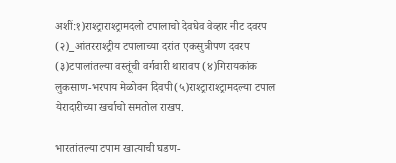अशीं:१)राश्ट्राराश्ट्रामदलो टपालाचो देवघेव वेव्हार नीट दवरप (२)_आंतरराश्ट्रीय टपालाच्या दरांत एकसुत्रीपण दवरप (३)टपालांतल्या वस्तूंची वर्गवारी थारावप (४)गिरायकांक लुकसाण-भरपाय मेळोवन दिवपी(५)राश्ट्राराश्ट्रामदल्या टपाल येरादारीच्या खर्चाचो समतोल राखप.

भारतांतल्या टपाम खात्याची घडण-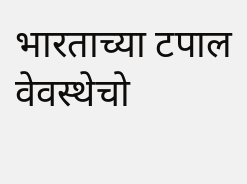भारताच्या टपाल वेवस्थेचो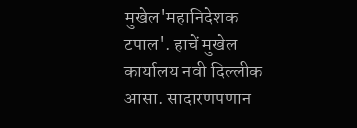मुखेल'महानिदेशक टपाल'. हाचें मुखेल कार्यालय नवी दिल्लीक आसा. सादारणपणान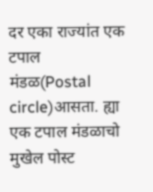दर एका राज्यांत एक टपाल मंडळ(Postal circle)आसता. ह्या एक टपाल मंडळाचो मुखेल पोस्ट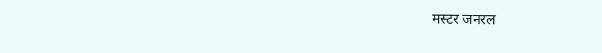मस्टर जनरल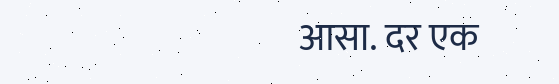आसा. दर एक